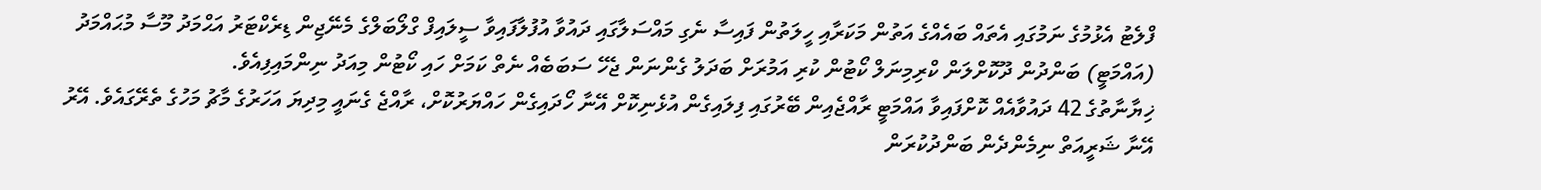ފްލެޓު އެޅުމުގެ ނަމުގައި އެތައް ބައެއްގެ އަތުން މަކަރާއި ހީލަތުން ފައިސާ ނެގި މައްސަލާގައި ދައުވާ އުފުލާފައިވާ ސީލައިފް ގްލޯބަލްގެ މެނޭޖިން ޑިރެކްޓަރު އަޙްމަދު މޫސާ މުޙައްމަދު (އައްމަޓީ) ބަންދުން ދޫކޮށްލަން ކްރިމިނަލް ކޯޓުން ކުރި އަމުރަށް ބަދަލު ގެންނަން ޖެހޭ ސަބަބެއް ނެތް ކަމަށް ހައި ކޯޓުން މިއަދު ނިންމައިފިއެވެ.
ޚިޔާނާތުގެ 42 ދައުވާއެއް ކޮށްފައިވާ އައްމަޓީ ރާއްޖެއިން ބޭރުގައި ފިލައިގެން އުޅެނިކޮށް އޭނާ ހޯދައިގެން ހައްޔަރުކޮށް، ރާއްޖެ ގެނައީ މިދިޔަ އަހަރުގެ މާޗު މަހުގެ ތެރޭގައެވެ. އޭރު އޭނާ ޝަރީއަތް ނިމެންދެން ބަންދުކުރަން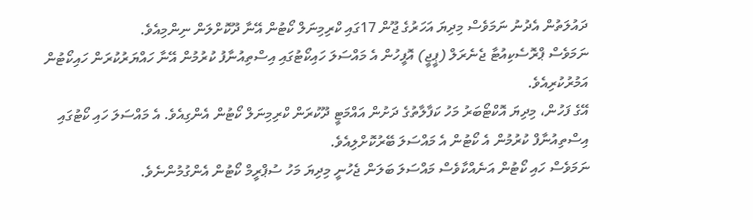ދައުލަތުން އެދުނު ނަމަވެސް މިދިޔަ އަހަރުގެ ޖޫން 17ގައި ކްރިމިނަލް ކޯޓުން އޭނާ ދޫކޮށްލަން ނިންމިއެވެ.
ނަމަވެސް ޕްރޮސެކިއުޓާ ޖެނެރަލް (ޕީޖީ) އޮފީހުން އެ މައްސަލަ ހައިކޯޓުގައި އިސްތިއުނާފު ކުރުމުން އޭނާ ހައްޔަރުކުރަން ހައިކޯޓުން އަމުރުކުރިއެވެ.
އޭގެ ފަހުން، މިދިޔަ އޮކްޓޯބަރު މަހު ކަފާލާތުގެ ދަށުން އައްމަޓީ ދޫކުރަން ކްރިމިނަލް ކޯޓުން އެންގިއެވެ. އެ މައްސަލަ ހައި ކޯޓުގައި އިސްތިއުނާފް ކުރުމުން އެ ކޯޓުން އެ މައްސަލަ ބޭރުކޮށްލިއެވެ.
ނަމަވެސް ހައި ކޯޓުން އަނެއްކާވެސް މައްސަލަ ބަލަން ޖެހުނީ މިދިޔަ މަހު ސުޕްރީމް ކޯޓުން އެންގުމުންނެވެ.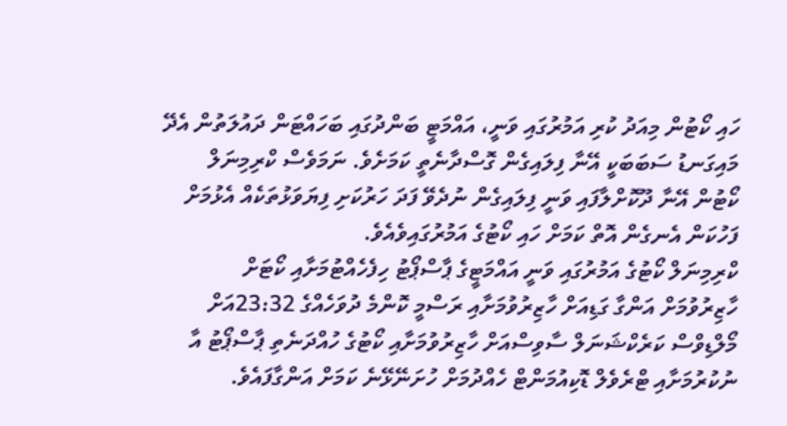ހައި ކޯޓުން މިއަދު ކުރި އަމުރުގައި ވަނީ، އައްމަޓީ ބަންދުގައި ބަހައްޓަން ދައުލަތުން އެދޭ މައިގަނޑު ސަބަބަކީ އޭނާ ފިލައިގެން ގޮސްދާނެތީ ކަމަށެވެ. ނަމަވެސް ކްރިމިނަލް ކޯޓުން އޭނާ ދޫކޮށްލާފައި ވަނީ ފިލައިގެން ނުދެވޭ ފަދަ ހަރުކަށި ފިޔަވަޅުތަކެއް އެޅުމަށް ފަހުކަން އެނގެން އޮތް ކަމަށް ހައި ކޯޓުގެ އަމުރުގައިވެއެވެ.
ކްރިމިނަލް ކޯޓުގެ އަމުރުގައި ވަނީ އައްމަޓީގެ ޕާސްޕޯޓު ހިފެހެއްޓުމަށާއި ކޯޓަށް ހާޒިރުވުމަށް އަންގާ ގަޑިއަށް ހާޒިރުވުމަށާއި ރަސްމީ ކޮންމެ ދުވަހެއްގެ 23:32އަށް މޯލްޑިވްސް ކަރެކްޝަނަލް ސާވިސްއަށް ހާޒިރުވުމަށާއި ކޯޓުގެ ހުއްދަނެތި ޕާސްޕޯޓު އާ ނުކުރުމަށާއި ޓްރެވެލް ޑޮކިއުމަންޓް ހެއްދުމަށް ހުށަނޭޅޭނެ ކަމަށް އަންގާފައެވެ.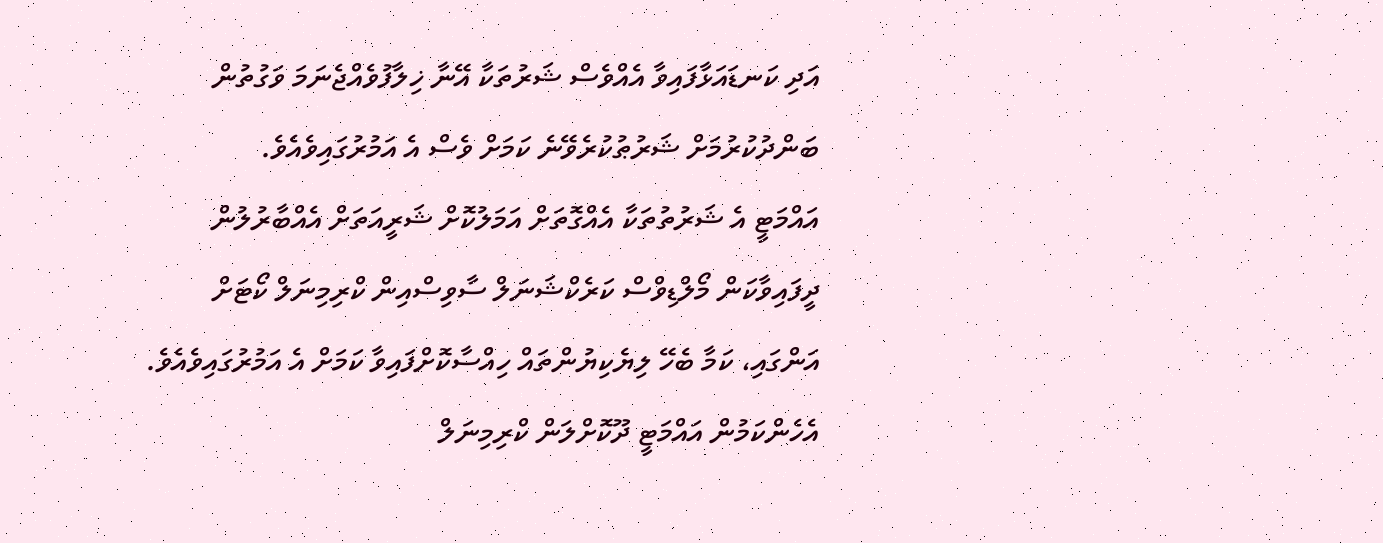އަދި ކަނޑައަޅާފައިވާ އެއްވެސް ޝަރުތަކާ އޭނާ ޚިލާފުވެއްޖެނަމަ ވަގުތުން ބަންދުކުރުމަށް ޝަރުޠުކުރެވޭނެ ކަމަށް ވެސް އެ އަމުރުގައިވެއެވެ.
އައްމަޓީ އެ ޝަރުތުތަކާ އެއްގޮތަށް އަމަލުކޮށް ޝަރީއަތަށް އެއްބާރުލުން ދީފައިވާކަން މޯލްޑިވްސް ކަރެކްޝަނަލް ސާވިސްއިން ކްރިމިނަލް ކޯޓަށް އަންގައި، ކަމާ ބެހޭ ލިޔެކިޔުންތައް ހިއްސާކޮށްފައިވާ ކަމަށް އެ އަމުރުގައިވެއެވެ.
އެހެންކަމުން އައްމަޓީ ދޫކޮށްލަން ކްރިމިނަލް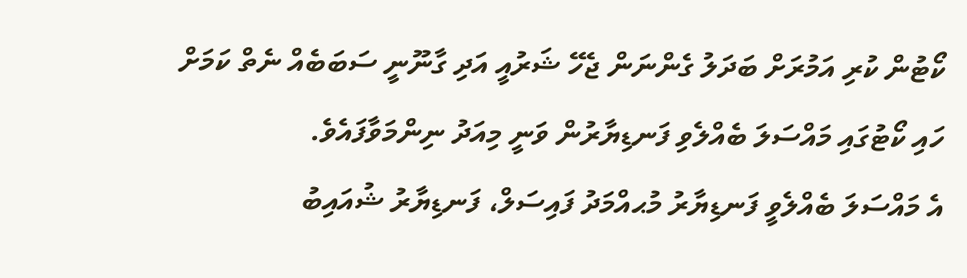ކޯޓުން ކުރި އަމުރަށް ބަދަލު ގެންނަން ޖެހޭ ޝަރުއީ އަދި ގާނޫނީ ސަބަބެއް ނެތް ކަމަށް ހައި ކޯޓުގައި މައްސަލަ ބެއްލެވި ފަނޑިޔާރުން ވަނީ މިއަދު ނިންމަވާފައެވެ.
އެ މައްސަލަ ބެއްލެވީ ފަނޑިޔާރު މުޙއްމަދު ފައިސަލް، ފަނޑިޔާރު ޝުއައިބު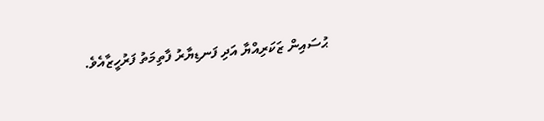ޙުސައިން ޒަކަރިއްޔާ އަދި ފަނޑިޔާރު ފާތިމަތު ފަރުހީޒާއެވެ.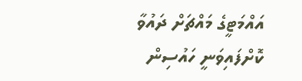އައްމަޓީގެ މައްޗަށް ދައުވާ ކޮށްފައިވަނީ ހައުސިން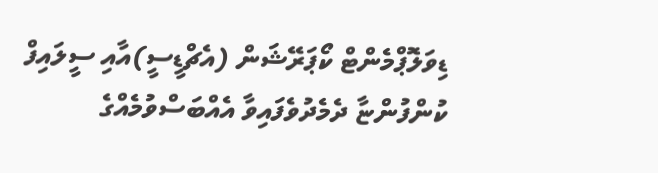ޑިވަލޮޕްމެންޓް ކޯޕަރޭޝަން (އެޗްޑީސީ)އާއި ސީލައިފް ކުންފުންޏާ ދެމެދުވެފައިވާ އެއްބަސްވުމެއްގެ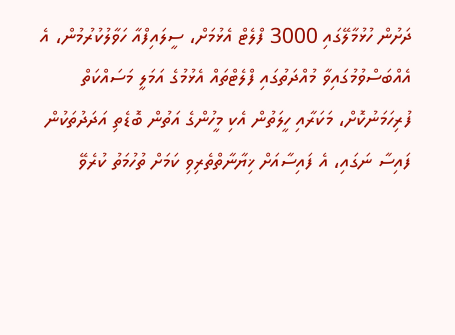ދަށުން ހުޅުމާލޭގައި 3000 ފްލެޓް އެޅުމަށް، ސީލައިފްއާ ހަވާލުކުރުމުން، އެ އެއްބަސްވުމުގައިވާ މުއްދަތުގައި ފްލެޓްތައް އެޅުމުގެ އަމަލީ މަސައްކަތް ފުރިހަމަނުކޮށް، މަކަރާއި ހީލަތުން އެކި މީހުންގެ އަތުން ބޮޑެތި އަދަދުތަކުން ފައިސާ ނަގައި، އެ ފައިސާއަށް ޚިޔާނާތްތެރިވި ކަމަށް ތުހުމަތު ކުރެވޭ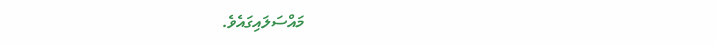މައްސަލައިގައެވެ.